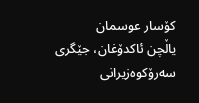کۆسار عوسمان
یاڵچن ئاکدۆغان، جێگری سەرۆکوەزیرانی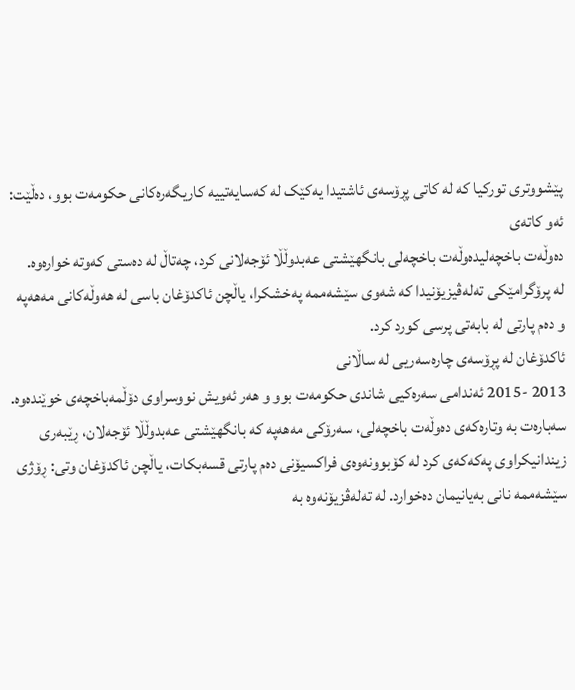پێشووتری تورکیا کە لە کاتی پڕۆسەی ئاشتیدا یەکێک لە کەسایەتییە کاریگەرەکانی حکومەت بوو، دەڵێت: ئەو کاتەی
دەوڵەت باخچەلیدەوڵەت باخچەلی بانگهێشتی عەبدوڵڵا ئۆجەلانی کرد، چەتاڵ لە دەستی کەوتە خوارەوە.
لە پرۆگرامێکی تەلەڤیزیۆنیدا کە شەوی سێشەممە پەخشکرا، یاڵچن ئاکدۆغان باسی لە هەوڵەکانی مەهەپە و دەم پارتی لە بابەتی پرسی کورد کرد.
ئاکدۆغان لە پڕۆسەی چارەسەریی لە ساڵانی
2013 -2015 ئەندامی سەرەکیی شاندی حکومەت بوو و هەر ئەویش نووسراوی دۆڵمەباخچەی خوێندەوە.
سەبارەت بە وتارەکەی دەوڵەت باخچەلی، سەرۆکی مەهەپە کە بانگهێشتی عەبدوڵڵا ئۆجەلان، ڕێبەری زیندانیکراوی پەکەکەی کرد لە کۆبوونەوەی فراکسیۆنی دەم پارتی قسەبکات، یاڵچن ئاکدۆغان وتی: ڕۆژی سێشەممە نانی بەیانیمان دەخوارد. لە تەلەڤزیۆنەوە بە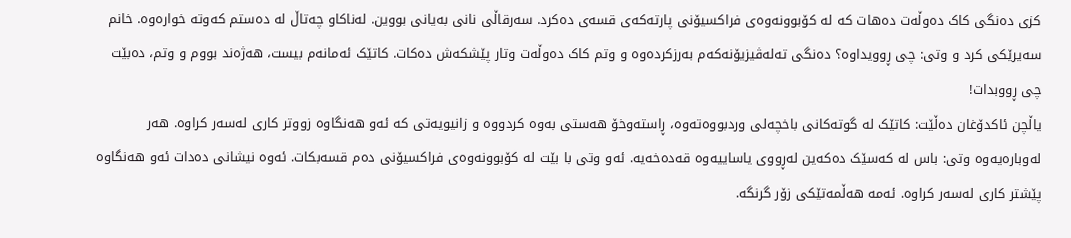کزی دەنگی کاک دەوڵەت دەهات کە لە کۆبوونەوەی فراکسیۆنی پارتەکەی قسەی دەکرد. سەرقاڵی نانی بەیانی بووین. لەناکاو چەتاڵ لە دەستم کەوتە خوارەوە. خانم سەیرێکی کرد و وتی: چی ڕوویداوە؟ دەنگی تەلەڤیزیۆنەکەم بەرزکردەوە و وتم کاک دەوڵەت وتار پێشکەش دەکات. کاتێک ئەمانەم بیست، هەژەند بووم و وتم، دەبێت چی ڕووبدات!
یاڵچن ئاکدۆغان دەڵێت: کاتێک لە گوتەکانی باخچەلی وردبووەتەوە، ڕاستەوخۆ هەستی بەوە کردووە و زانیویەتی کە ئەو هەنگاوە زووتر کاری لەسەر کراوە. هەر لەوبارەیەوە وتی: باس لە کەسێک دەکەین لەڕووی یاساییەوە قەدەخەیە. ئەو وتی با بێت لە کۆبوونەوەی فراکسیۆنی دەم قسەبکات. ئەوە نیشانی دەدات ئەو هەنگاوە پێشتر کاری لەسەر کراوە. ئەمە هەڵمەتێکی زۆر گرنگە.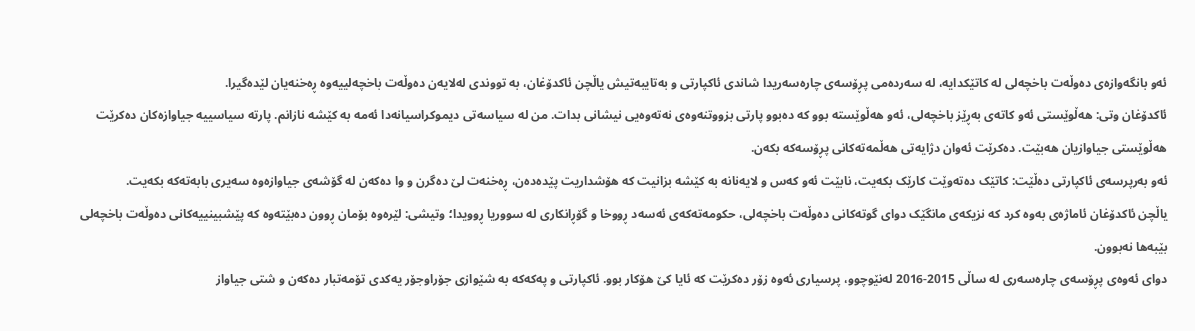ئەو بانگەوازەی دەوڵەت باخچەلی لە کاتێکدایە، لە سەردەمی پڕۆسەی چارەسەریدا شاندی ئاکپارتی و بەتایبەتیش یاڵچن ئاکدۆغان، بە تووندی لەلایەن دەوڵەت باخچەلییەوە ڕەخنەیان لێدەگیرا.
ئاکدۆغان وتی: هەڵوێستی ئەو کاتەی بەڕێز باخچەلی، ئەو هەڵوێستە بوو کە دەبوو پارتی بزووتنەوەی نەتەوەیی نیشانی بدات. من لە سیاسەتی دیموکراسیانەدا ئەمە بە کێشە نازانم. پارتە سیاسییە جیاوازەکان دەکرێت هەڵوێستی جیاوازیان هەبێت. دەکرێت ئەوان دژایەتی هەڵمەتەکانی پڕۆسەکە بکەن.
ئەو بەرپرسەی ئاکپارتی دەڵێت: کاتێک دەتەوێت کارێک بکەیت، نابێت ئەو کەس و لایەنانە بە کێشە بزانیت کە هۆشداریت پێدەدەن، ڕەخنەت لێ دەگرن و وا دەکەن لە گۆشەی جیاوازەوە سەیری بابەتەکە بکەیت.
یاڵچن ئاکدۆغان ئاماژەی بەوە کرد کە نزیکەی مانگێک دوای گوتەکانی دەوڵەت باخچەلی، حکومەتەکەی ئەسەد ڕووخا و گۆڕانکاری لە سووریا ڕوویدا؛ وتیشی: لێرەوە بۆمان ڕوون دەبێتەوە کە پێشبینییەکانی دەوڵەت باخچەلی بێبەها نەبوون.
دوای ئەوەی پڕۆسەی چارەسەری لە ساڵی 2015-2016 لەنێوچوو، پرسیاری ئەوە زۆر دەکرێت کە ئایا کێ هۆکار بوو. ئاکپارتی و پەکەکە بە شێوازی جۆراوجۆر یەکدی تۆمەتبار دەکەن و شتی جیاواز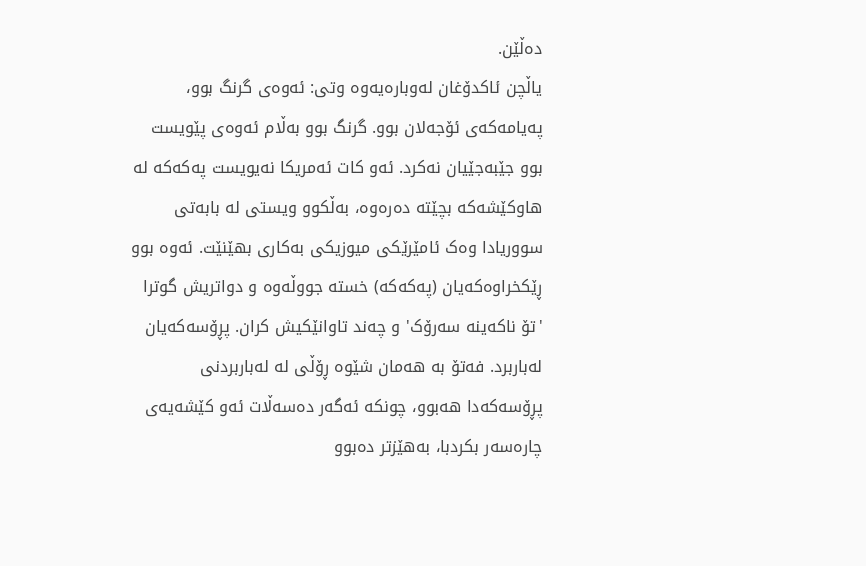دەڵێن.
یاڵچن ئاکدۆغان لەوبارەیەوە وتی: ئەوەی گرنگ بوو، پەیامەکەی ئۆجەلان بوو. گرنگ بوو بەڵام ئەوەی پێویست بوو جێبەجێیان نەکرد. ئەو کات ئەمریکا نەیویست پەکەکە لە هاوکێشەکە بچێتە دەرەوە، بەڵکوو ویستی لە بابەتی سووریادا وەک ئامێرێکی میوزیکی بەکاری بهێنێت. ئەوە بوو ڕێکخراوەکەیان (پەکەکە) خستە جووڵەوە و دواتریش گوترا 'تۆ ناکەینە سەرۆک' و چەند تاوانێکیش کران. پڕۆسەکەیان لەباربرد. فەتۆ بە هەمان شێوە ڕۆڵی لە لەباربردنی پڕۆسەکەدا هەبوو، چونکە ئەگەر دەسەڵات ئەو کێشەیەی چارەسەر بکردبا، بەهێزتر دەبوو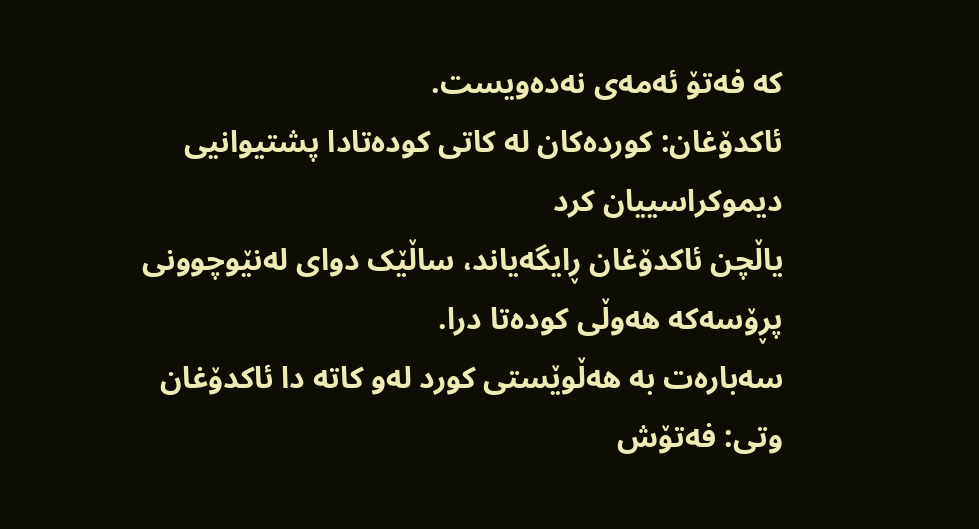کە فەتۆ ئەمەی نەدەویست.
ئاکدۆغان: کوردەکان لە کاتی کودەتادا پشتیوانیی دیموکراسییان کرد
یاڵچن ئاکدۆغان ڕایگەیاند، ساڵێک دوای لەنێوچوونی پڕۆسەکە هەوڵی کودەتا درا.
سەبارەت بە هەڵوێستی کورد لەو کاتە دا ئاکدۆغان وتی: فەتۆش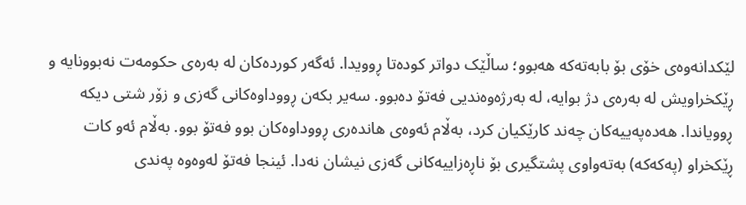لێکدانەوەی خۆی بۆ بابەتەکە هەبوو؛ ساڵێک دواتر کودەتا ڕوویدا. ئەگەر کوردەکان لە بەرەی حکومەت نەبوونایە و ڕێکخراویش لە بەرەی دژ بوایە، لە بەرژەوەندیی فەتۆ دەبوو. سەیر بکەن ڕووداوەکانی گەزی و زۆر شتی دیکە ڕوویاندا. هەدەپەییەکان چەند کارێکیان کرد، بەڵام ئەوەی هاندەری ڕووداوەکان بوو فەتۆ بوو. بەڵام ئەو کات ڕێکخراو (پەکەکە) بەتەواوی پشتگیری بۆ ناڕەزاییەکانی گەزی نیشان نەدا. ئینجا فەتۆ لەوەوە پەندی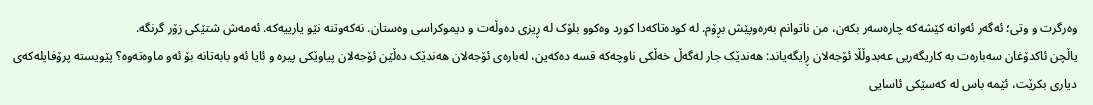وەرگرت و وتی؛ ئەگەر ئەوانە کێشەکە چارەسەر بکەن، من ناتوانم بەرەوپێش بڕۆم. لە کودەتاکەدا کورد وەکوو بلۆک لە ڕیزی دەوڵەت و دیموکراسی وەستان. نەکەوتنە نێو یارییەکە. ئەمەش شتێکی زۆر گرنگە.
یاڵچن ئاکدۆغان سەبارەت بە کاریگەریی عەبدوڵڵا ئۆجەلان ڕایگەیاند: هەندێک جار لەگەڵ خەڵکی ناوچەکە قسە دەکەین، لەبارەی ئۆجەلان هەندێک دەڵێن ئۆجەلان پیاوێکی پیرە و ئایا ئەو بابەتانە بۆ ئەو ماوەتەوە؟ پێویستە پرۆفایلەکەی دیاری بکرێت، ئێمە باس لە کەسێکی ئاسایی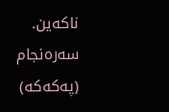ناکەین. سەرەنجام (پەکەکە)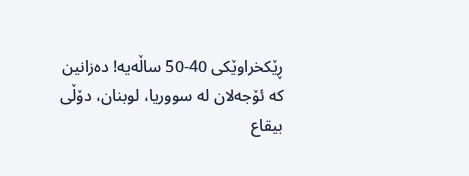ڕێکخراوێکی 40-50 ساڵەیە! دەزانین کە ئۆجەلان لە سووریا، لوبنان، دۆڵی بیقاع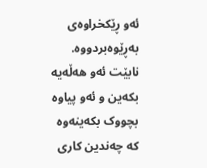ئەو ڕێکخراوەی بەڕێوەبردووە. نابێت ئەو هەڵەیە بکەین و ئەو پیاوە بچووک بکەینەوە کە چەندین کاری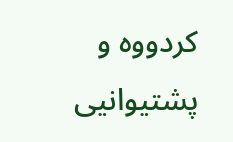کردووە و پشتیوانیی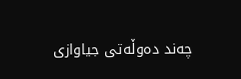چەند دەوڵەتی جیاوازی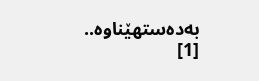بەدەستهێناوە..
[1]